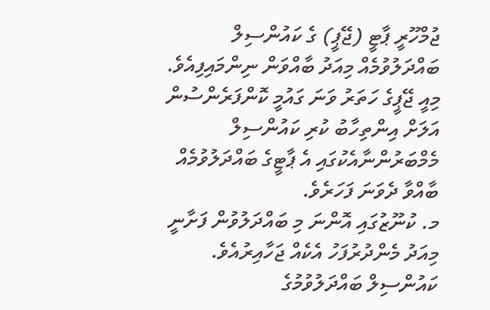ޖުމްހޫރީ ޕާޓީ (ޖޭޕީ) ގެ ކައުންސިލް ބައްދަލުވުމެއް މިއަދު ބާއްވަން ނިންމައިފިއެވެ.
މިއީ ޖޭޕީގެ ހަތަރު ވަނަ ގައުމީ ކޮންފަރެންސުން އަލަށް އިންތިހާބު ކުރި ކައުންސިލް މެމްބަރުންނާއެކުގައި އެ ޕާޓީގެ ބައްދަލުވުމެއް ބާއްވާ ދެވަނަ ފަހަރެވެ.
މ. ކުނޫޒުގައި އޮންނަ މި ބައްދަލުވުން ފަށާނީ މިއަދު މެންދުރުފަހު އެކެއް ޖަހާއިރުއެވެ.
ކައުންސިލް ބައްދަލުވުމުގެ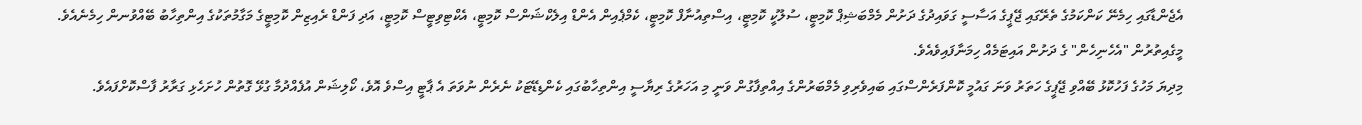އެޖެންޑާގައި ހިމެނޭ ކަންކަމުގެ ތެރޭގައި ޖޭޕީގެ އަސާސީ ގަވައިދުގެ ދަށުން މެމްބަޝިޕް ކޮމިޓީ، ސުލޫކީ ކޮމިޓީ، އިސްތިއުނާފް ކޮމިޓީ، ކެމްޕެއިން އެންޑް އިލެކްޝަންސް ކޮމިޓީ، އެކްޓިވިޓީސް ކޮމިޓީ، އަދި ފަންޑް ރެއިޒިން ކޮމިޓީގެ މަގާމުތަކުގެ އިންތިހާބު ބޭއްވުނން ހިމެނެއެވެ.
މީގެއިތުރުން "އެހެނިހެން" ގެ ދަށުން އައިޓަމެއް ހިމަނާފައިވެއެވެ.
މިދިޔަ މަހުގެ ފަހުކޮޅު ބޭއްވި ޖޭޕީގެ ހަތަރު ވަނަ ގައުމީ ކޮންފަރެންސްގައި ބައިވެރިވި މެމްބަރުންގެ އިއްތިފާގުން ވަނީ މި އަހަރުގެ ރިޔާސީ އިންތިހާބުގައި ކެންޑިޑޭޓަކު ނެރެން ނުވަތަ އެ ޕާޓީ އިސްވެ އޮވެ، ކޯލިޝަން އުފެއްދުމާ ގުޅޭ ގޮތުން ހުށަހެޅި ގަރާރު ފާސްކޮށްފައެވެ.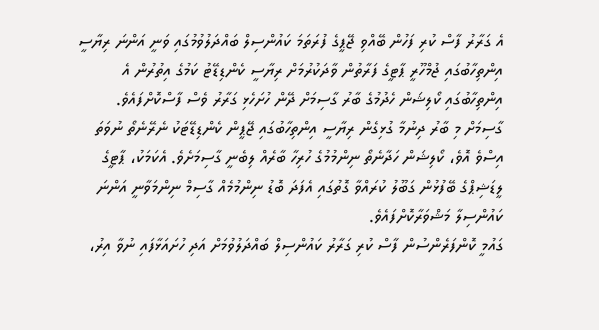އެ ގަރާރު ފާސް ކުރި ފަހުން ބޭއްވި ޖޭޕީގެ ފުރަތަމަ ކައުންސިލް ބައްދަލުވުމުގައި ވަނީ އަންނަ ރިޔާސީ އިންތިހާބުގައި ޖުމްހޫރީ ޕާޓީގެ ފަރާތުން ވާދަކުރުމަށް ރިޔާސީ ކެންޑިޑޭޓު ކަމުގެ އިތުރުން އެ އިންތިހާބުގައި ކޯލިޝަން ހެދުމުގެ ބާރު ގާސިމަށް ދޭން ހުށަހެޅި ގަރާރު ވެސް ފާސްކޮށްފައެވެ.
ގާސިމަށް މި ބާރު ދިނުމާ ގުޅިގެން ރިޔާސީ އިންތިހާބުގައި ޖޭޕީން ކެންޑިޑޭޓަކު ނެރޭނެތޯ ނުވަތަ އިސްވެ އޮވެ، ކޯލިޝަން ހަދާނެތޯ ނިންމުމުގެ ހުރިހާ ބާރެއް ލިބެނީ ގާސިމަށެވެ. އެކަމަކު، ޕާޓީގެ ލީޑަޝިޕްގެ ބޭފުޅުން ގަބޫލު ކުރައްވާ ގޮތުގައި އެފަދަ ބޮޑު ނިންމުމެއް ގާސިމް ނިންމަވާނީ އަންނަ ކައުންސިލާ މަޝްވަރާކޮށްފައެވެ.
ގައުމީ ކޮންފަރެންސުން ފާސް ކުރި ގަރާރު ކައުންސިލް ބައްދަލުވުމަށް އަދި ހުށައަޅާފައި ނުވާ އިރު،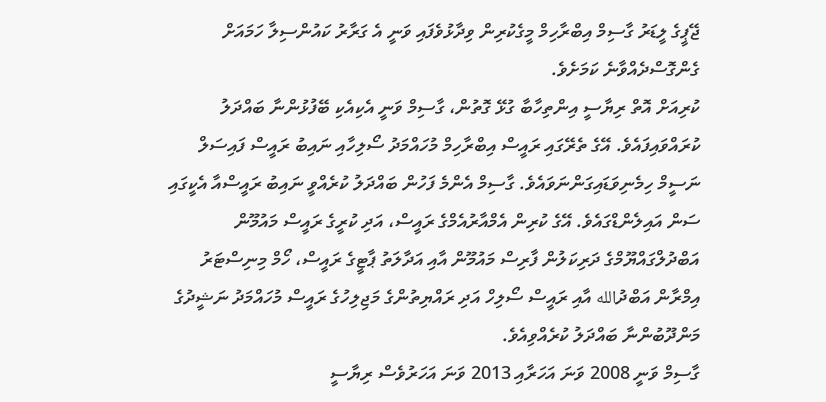ޖޭޕީގެ ލީޑަރު ގާސިމް އިބްރާހިމް މީގެކުރިން ވިދާޅުވެފައި ވަނީ އެ ގަރާރު ކައުންސިލާ ހަމައަށް ގެންގޮސްދެއްވާނެ ކަމަށެވެ.
ކުރިއަށް އޮތް ރިޔާސީ އިންތިހާބާ ގުޅޭ ގޮތުން، ގާސިމް ވަނީ އެކިއެކި ބޭފުޅުންނާ ބައްދަލު ކުރައްވައިފައެވެ. އޭގެ ތެރޭގައި ރައީސް އިބްރާހިމް މުހައްމަދު ސޯލިހާއި ނައިބު ރައީސް ފައިސަލް ނަސީމް ހިމެނިވަޑައިގަންނަވައެވެ. ގާސިމް އެންމެ ފަހުން ބައްދަލު ކުރެއްވީ ނައިބު ރައީސްއާ އެކީގައި ސަން އައިލެންޑްގައެވެ. އޭގެ ކުރިން އެމްއާރުއެމްގެ ރައީސް، އަދި ކުރީގެ ރައީސް މައުމޫން އަބްދުލްގައްޔޫމްގެ ދަރިކަލުން ފާރިސް މައުމޫން އާއި އަދާލަތު ޕާޓީގެ ރައީސް، ހޯމް މިނިސްޓަރު އިމްރާން އަބްދުالله އާއި ރައީސް ސޯލިހް އަދި ރައްޔިތުންގެ މަޖިލިހުގެ ރައީސް މުހައްމަދު ނަޝީދުގެ މަންދޫބުންނާ ބައްދަލު ކުރެއްވިއެވެ.
ގާސިމް ވަނީ 2008 ވަނަ އަހަރާއި 2013 ވަނަ އަހަރުވެސް ރިޔާސީ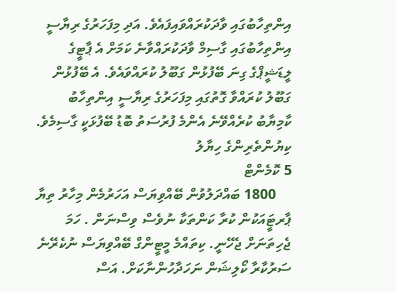އިންތިހާބުގައި ވާދަކުރައްވައިފައެވެ. އަދި މިފަހަރުގެ ރިޔާސީ އިންތިހާބުގައި ގާސިމް ވާދަކުރައްވާނެ ކަމަށް އެ ޕާޓީގެ ލީޑަޝީޕްގެ ގިނަ ބޭފުޅުން ގަބޫލު ކުރައްވައެވެ. އެ ބޭފުޅުން ގަބޫލު ކުރައްވާ ގޮތުގައި މިފަހަރުގެ ރިޔާސީ އިންތިހާބު ކާމިޔާބު ކުރެއްވޭނެ އެންމެ ފުރުސަތު ބޮޑު ބޭފުޅަކީ ގާސިމެވެ.
ކިޔުންތެރިންގެ ހިޔާލު
5 ކޮމެންޓް
    1800 ބައްދަލުވުން ބޭއްވިޔަސް އަހަރުމެން މިހާރު ތިޔާ ޕާރޓަީއަކުން ކުރާ ކަންތަކާ ނުވެސް ވިސްނަން . ހަމަ ޖެހިތަނަށް ޖެހޭނީ. ކިތައްމެ މީޓީންގް ބޭއްވިޔަސް ނުކެރޭނެ ސަރުކާރާ ކޯލިޝަން ނަހަދާހުންނާކަށް. އަސް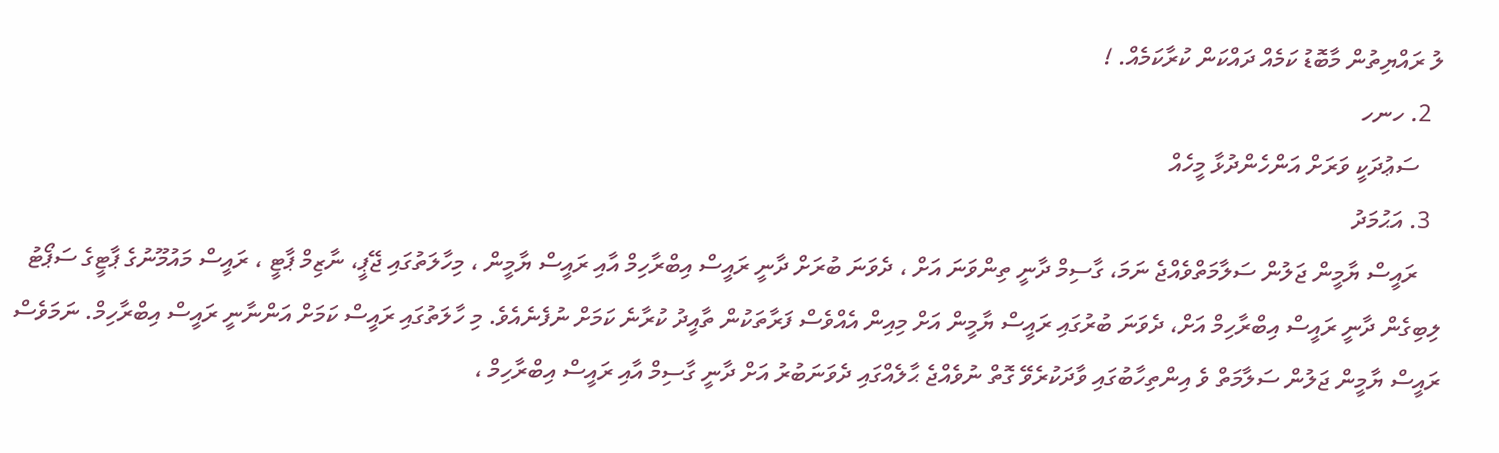ލު ރައްޔިތުން މާބޮޑު ކަމެއް ދައްކަން ކުރާކަމެއް. !
  2. ހނހ
    ސަޢުދަކީ ވަރަށް އަންހެންދުޅާ މީހެއް
  3. އަޙުމަދު
    ރައީސް ޔާމީން ޖަލުން ސަލާމަތްވެއްޖެ ނަމަ، ގާސިމް ދާނީ ތިންވަނަ އަށް ، ދެވަނަ ބުރަށް ދާނީ ރައީސް އިބްރާހިމް އާއި ރައީސް ޔާމީން ، މިހާލަތުގައި ޖޭޕީ، ނާޒިމް ޕާޓީ ، ރައީސް މައުމޫނުގެ ޕާޓީގެ ސަޕޯޓު ލިބިގެން ދާނީ ރައީސް އިބްރާހިމް އަށް، ދެވަނަ ބުރުގައި ރައީސް ޔާމީން އަށް މިއިން އެއްވެސް ފަރާތަކުން ތާއީދު ކުރާނެ ކަމަށް ނުފެނެއެވެ. މި ހާލަތުގައި ރައީސް ކަމަށް އަންނާނީ ރައީސް އިބްރާހިމް. ނަމަވެސް ރައީސް ޔާމީން ޖަލުން ސަލާމަތް ވެ އިންތިހާބުގައި ވާދަކުރެވޭ ގޮތް ނުވެއްޖެ ޙާލެއްގައި ދެވަނަބުރު އަށް ދާނީ ގާސިމް އާއި ރައީސް އިބްރާހިމް ،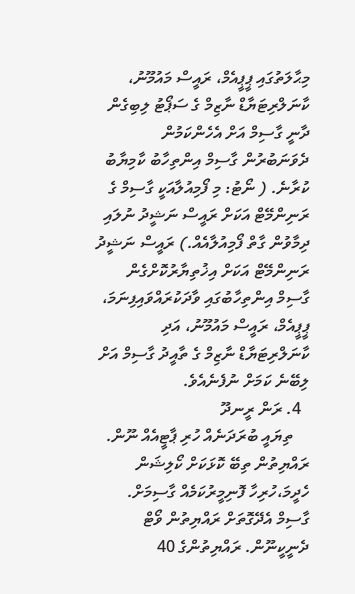މިޙާލަތުގައި ޕީޕީއެމް، ރައީސް މައުމޫނު، ކާނަލްރިޓަޔާޑް ނާޒިމް ގެ ސަޕޯޓު ލިބިގެން ދާނީ ގާސިމް އަށް އެހެންކަމުން ދެވަނަބުރުން ގާސިމް އިންތިހާބު ކާމިޔާބު ކުރާނެ. ( ނޯޓު: މި ފޯމިއުލާއަކީ ގާސިމް ގެ ރަނިންމޭޓް އަކަށް ރައީސް ނަޝީދު ނުލައި ދިމާވުން ގާތް ފޯމިއުލާއެއް.) ރައީސް ނަޝީދު ރަނިންމޭޓް އަކަށް އިޚުތިޔާރުކޮށްގެން ގާސިމް އިންތިހާބުގައި ވާދަކުރައްވައިފިނަމަ، ޕީޕީއެމް، ރައީސް މައުމޫނު، އަދި ކާނަލްރިޓަޔާޑް ނާޒިމް ގެ ތާއީދު ގާސިމް އަށް ލިބޭނެ ކަމަށް ނުފެނެއެވެ.
  4. ރަން ރީނދޫ
    ތިޔައީ ބުރަދަނެއް ހުރި ޕާޓީއެއް ނޫން. ރައްޔިތުން ތިބޭ ކޮޅަކަށް ކޯލިޝަން ހެދީމަ،ހުރިހާ ފޮނިމީރުކަމެއް ގާސިމަށް. ގާސިމް އެދޭގޮތަށް ރައްޔިތުން ވޯޓް ދެނީކީނޫން. ރައްޔިތުންގެ 40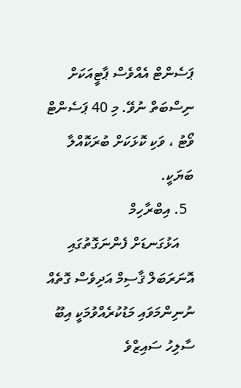ޕަސެންޓް އެއްވެސް ޕާޓީއަކަށް ނިސްބަތް ނުވޭ. މި 40 ޕަސެންޓް ވޯޓު ، ވަކި ކޮޅަކަށް ބުރަކޮއްލާ ބަޔަކީ.
  5. އިބްރާހިމް
    އަޅުގަނޑަށް ފެންނަގޮތުގައި އޮނަރަބަލް ޤާސިމް އަދިވެސް ގޮތެއް ނުނިންމަވައި މަޑުކުރެއްވުމަކީ އިބޫ ސާލިހު ސައިޒްވެ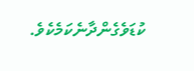ކުޑަވެގެންދާނެކަމެކެވެ.